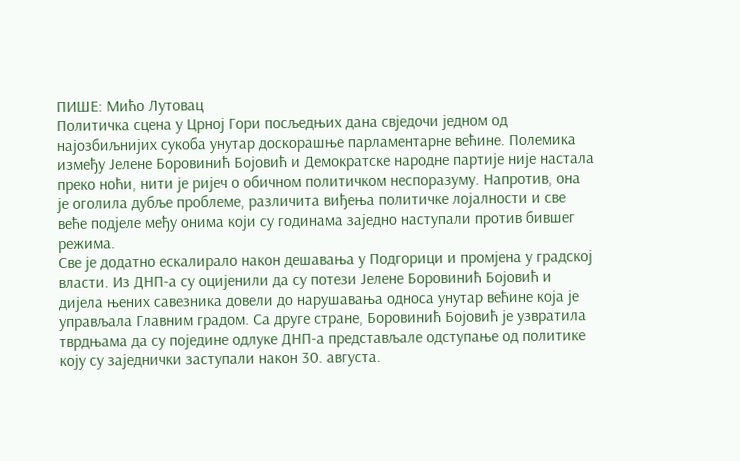ПИШЕ: Мићо Лутовац
Политичка сцена у Црној Гори посљедњих дана свједочи једном од најозбиљнијих сукоба унутар доскорашње парламентарне већине. Полемика између Јелене Боровинић Бојовић и Демократске народне партије није настала преко ноћи, нити је ријеч о обичном политичком неспоразуму. Напротив, она је оголила дубље проблеме, различита виђења политичке лојалности и све веће подјеле међу онима који су годинама заједно наступали против бившег режима.
Све је додатно ескалирало након дешавања у Подгорици и промјена у градској власти. Из ДНП-а су оцијенили да су потези Јелене Боровинић Бојовић и дијела њених савезника довели до нарушавања односа унутар већине која је управљала Главним градом. Са друге стране, Боровинић Бојовић је узвратила тврдњама да су поједине одлуке ДНП-а представљале одступање од политике коју су заједнички заступали након 30. августа.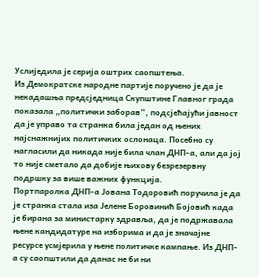Услиједила је серија оштрих саопштења.
Из Демократске народне партије поручено је да је некадашња предсједница Скупштине Главног града показала „политички заборав“, подсјећајући јавност да је управо та странка била један од њених најснажнијих политичких ослонаца. Посебно су нагласили да никада није била члан ДНП-а, али да јој то није сметало да добије њихову безрезервну подршку за више важних функција.
Портпаролка ДНП-а Јована Тодоровић поручила је да је странка стала иза Јелене Боровинић Бојовић када је бирана за министарку здравља, да је подржавала њене кандидатуре на изборима и да је значајне ресурсе усмјерила у њене политичке кампање. Из ДНП-а су саопштили да данас не би ни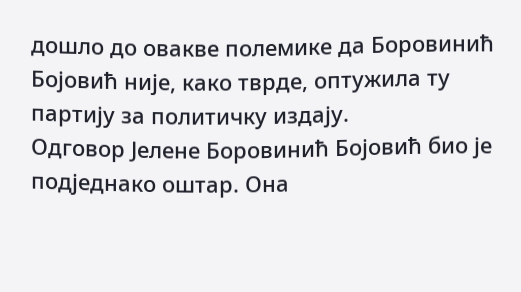дошло до овакве полемике да Боровинић Бојовић није, како тврде, оптужила ту партију за политичку издају.
Одговор Јелене Боровинић Бојовић био је подједнако оштар. Она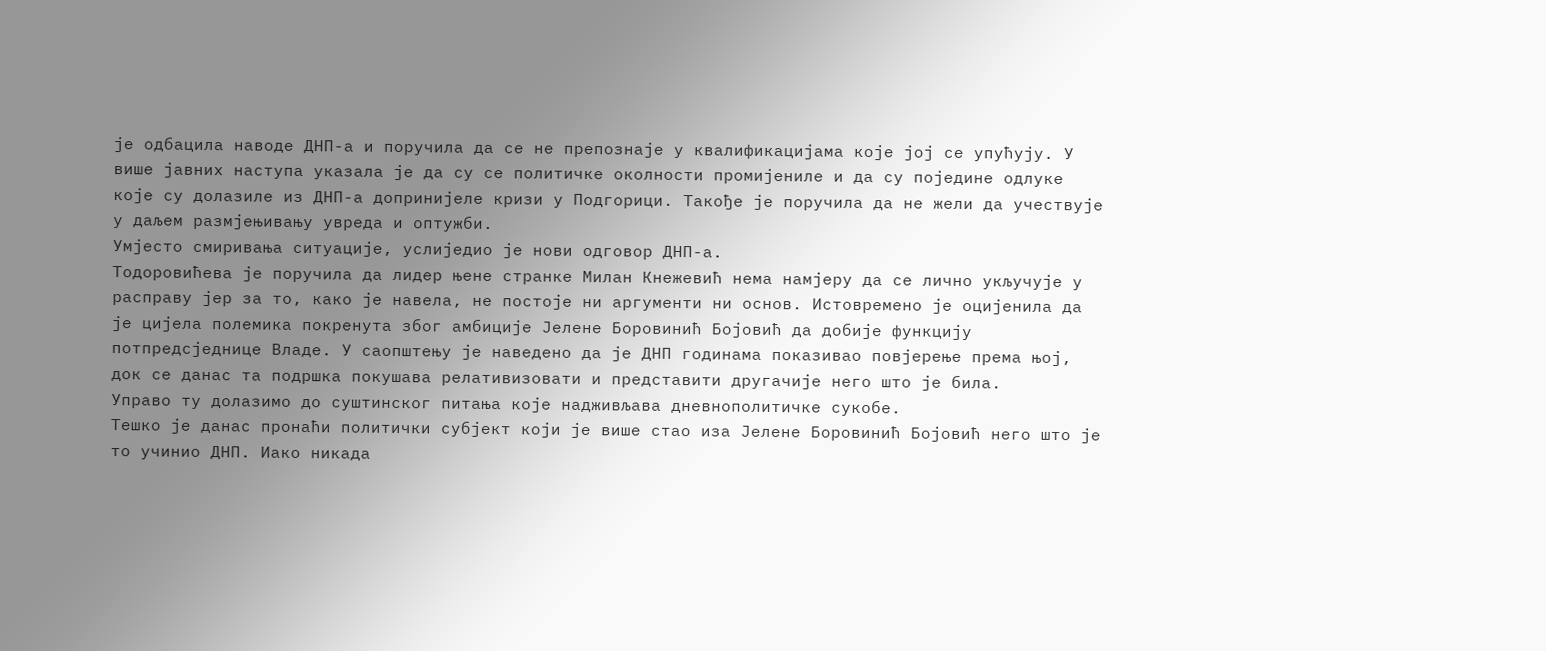је одбацила наводе ДНП-а и поручила да се не препознаје у квалификацијама које јој се упућују. У више јавних наступа указала је да су се политичке околности промијениле и да су поједине одлуке које су долазиле из ДНП-а допринијеле кризи у Подгорици. Такође је поручила да не жели да учествује у даљем размјењивању увреда и оптужби.
Умјесто смиривања ситуације, услиједио је нови одговор ДНП-а.
Тодоровићева је поручила да лидер њене странке Милан Кнежевић нема намјеру да се лично укључује у расправу јер за то, како је навела, не постоје ни аргументи ни основ. Истовремено је оцијенила да је цијела полемика покренута због амбиције Јелене Боровинић Бојовић да добије функцију потпредсједнице Владе. У саопштењу је наведено да је ДНП годинама показивао повјерење према њој, док се данас та подршка покушава релативизовати и представити другачије него што је била.
Управо ту долазимо до суштинског питања које надживљава дневнополитичке сукобе.
Тешко је данас пронаћи политички субјект који је више стао иза Јелене Боровинић Бојовић него што је то учинио ДНП. Иако никада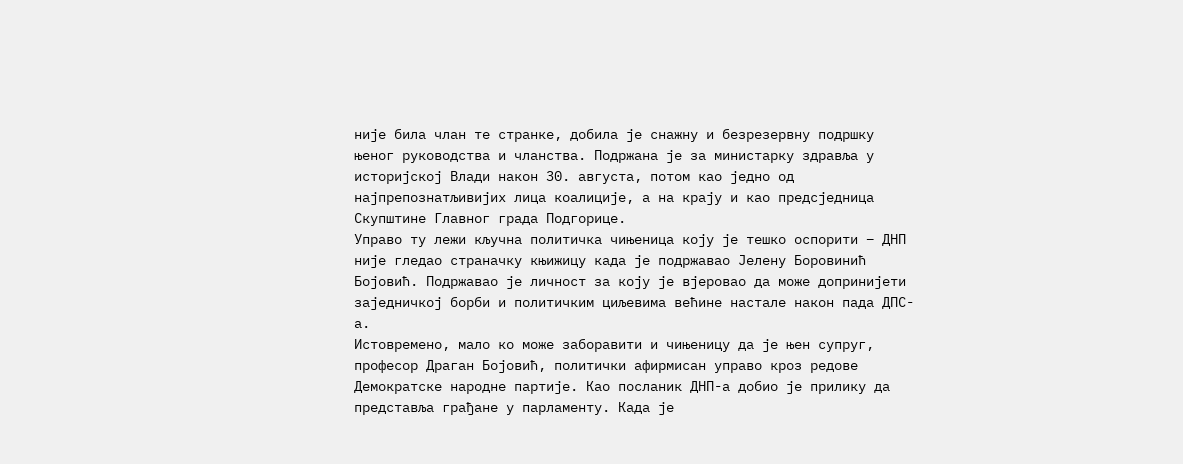није била члан те странке, добила је снажну и безрезервну подршку њеног руководства и чланства. Подржана је за министарку здравља у историјској Влади након 30. августа, потом као једно од најпрепознатљивијих лица коалиције, а на крају и као предсједница Скупштине Главног града Подгорице.
Управо ту лежи кључна политичка чињеница коју је тешко оспорити – ДНП није гледао страначку књижицу када је подржавао Јелену Боровинић Бојовић. Подржавао је личност за коју је вјеровао да може допринијети заједничкој борби и политичким циљевима већине настале након пада ДПС-а.
Истовремено, мало ко може заборавити и чињеницу да је њен супруг, професор Драган Бојовић, политички афирмисан управо кроз редове Демократске народне партије. Као посланик ДНП-а добио је прилику да представља грађане у парламенту. Када је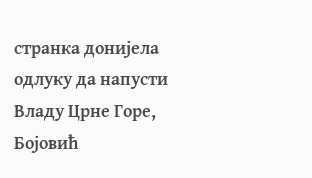странка донијела одлуку да напусти Владу Црне Горе, Бојовић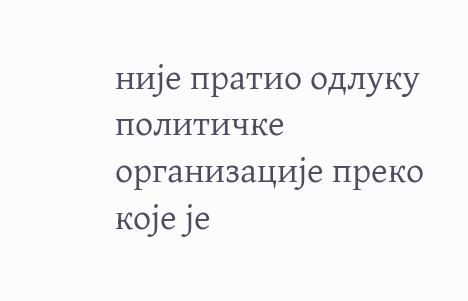није пратио одлуку политичке организације преко које је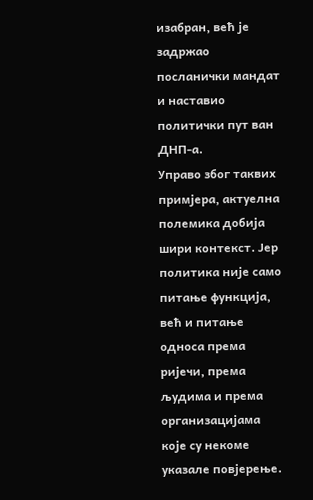изабран, већ је задржао посланички мандат и наставио политички пут ван ДНП-а.
Управо због таквих примјера, актуелна полемика добија шири контекст. Јер политика није само питање функција, већ и питање односа према ријечи, према људима и према организацијама које су некоме указале повјерење.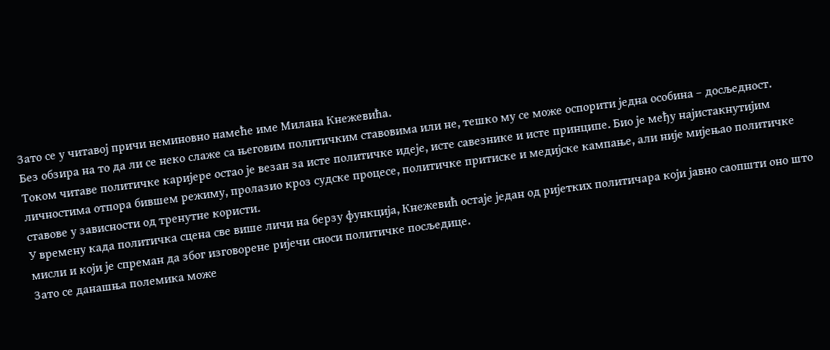Зато се у читавој причи неминовно намеће име Милана Кнежевића.
Без обзира на то да ли се неко слаже са његовим политичким ставовима или не, тешко му се може оспорити једна особина – досљедност. Током читаве политичке каријере остао је везан за исте политичке идеје, исте савезнике и исте принципе. Био је међу најистакнутијим личностима отпора бившем режиму, пролазио кроз судске процесе, политичке притиске и медијске кампање, али није мијењао политичке ставове у зависности од тренутне користи.
У времену када политичка сцена све више личи на берзу функција, Кнежевић остаје један од ријетких политичара који јавно саопшти оно што мисли и који је спреман да због изговорене ријечи сноси политичке посљедице.
Зато се данашња полемика може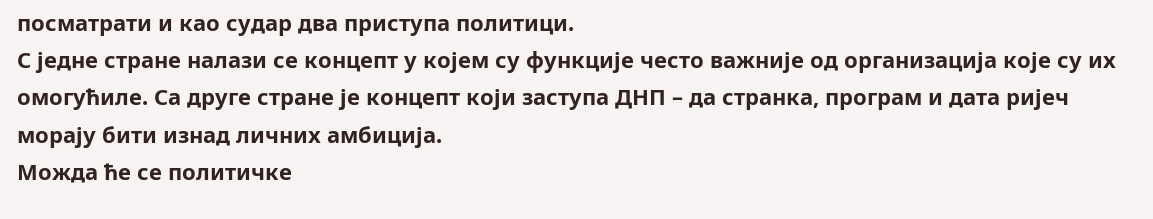посматрати и као судар два приступа политици.
С једне стране налази се концепт у којем су функције често важније од организација које су их омогућиле. Са друге стране је концепт који заступа ДНП – да странка, програм и дата ријеч морају бити изнад личних амбиција.
Можда ће се политичке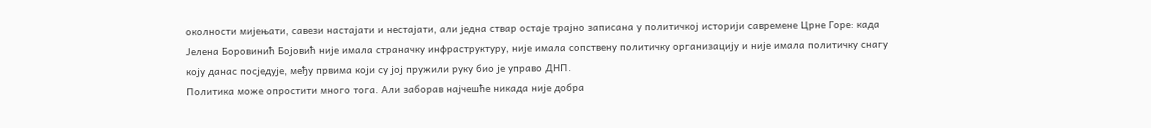околности мијењати, савези настајати и нестајати, али једна ствар остаје трајно записана у политичкој историји савремене Црне Горе: када Јелена Боровинић Бојовић није имала страначку инфраструктуру, није имала сопствену политичку организацију и није имала политичку снагу коју данас посједује, међу првима који су јој пружили руку био је управо ДНП.
Политика може опростити много тога. Али заборав најчешће никада није добра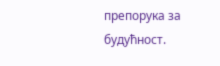препорука за будућност.